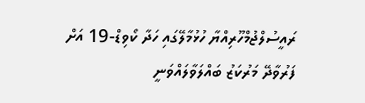ރައީސުލްޖުމްހޫރިއްޔާ ހުޅުމާލޭގައި ހަދާ ކޯވިޑް-19 އަށް ފަރުވާދޭ މަރުކަޒު ބައްލަވާލައްވަނީ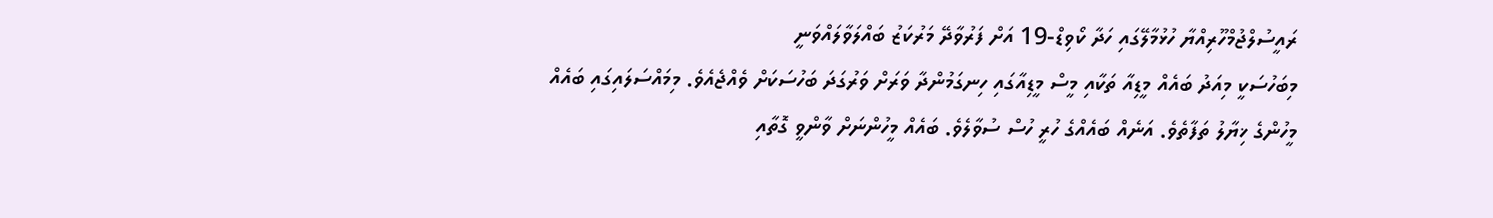ރައީސުލްޖުމްހޫރިއްޔާ ހުޅުމާލޭގައި ހަދާ ކޯވިޑް-19 އަށް ފަރުވާދޭ މަރުކަޒު ބައްލަވާލައްވަނީ
މިބަހުސަކީ މިއަދު ބައެއް މީޑިއާ ތަކާއި މީސް މީޑިއާގައި ހިނގަމުންދާ ވަރަށް ވަރުގަދަ ބަހުސަކަށް ވެއްޖެއެވެ. މިމައްސަލައިގައި ބައެއް މީހުންގެ ޚިޔާލު ތަފާތެވެ. އަނެއް ބައެއްގެ ހުރީ ހުސް ސުވާލެވެ. ބައެއް މީހުންނަށް ވާންވީ ގޮތާއި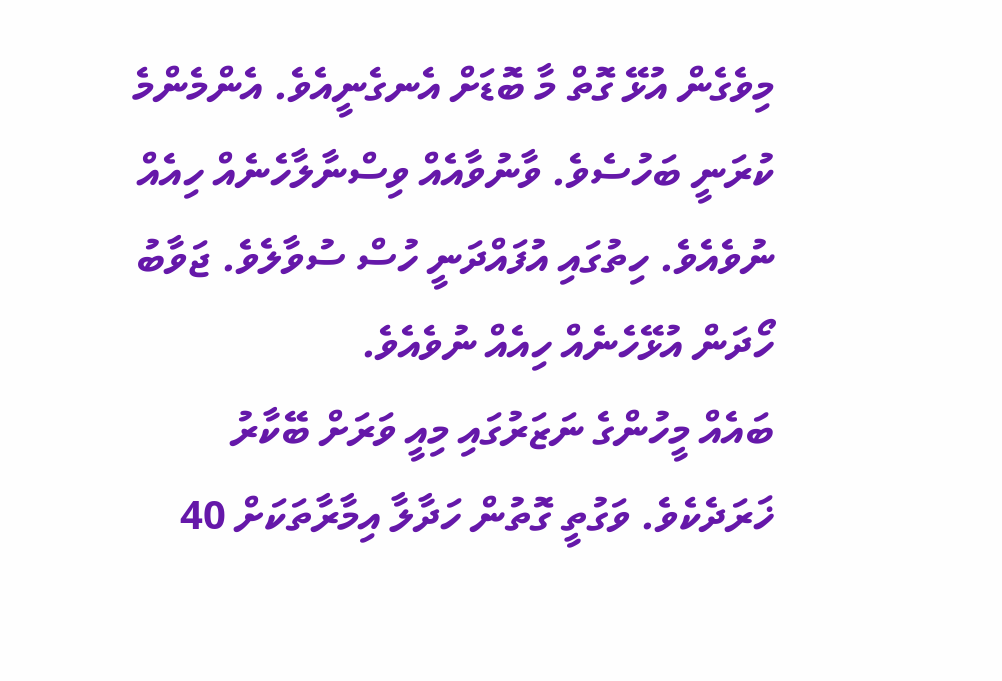މިވެގެން އުޅޭ ގޮތް މާ ބޮޑަށް އެނގެނީއެވެ. އެންމެންމެ ކުރަނީ ބަހުސެވެ. ވާނުވާއެއް ވިސްނާލާހެނެއް ހިއެއް ނުވެއެވެ. ހިތުގައި އުފައްދަނީ ހުސް ސުވާލެވެ. ޖަވާބު ހޯދަން އުޅޭހެނެއް ހިއެއް ނުވެއެވެ.
ބައެއް މީހުންގެ ނަޒަރުގައި މިއީ ވަރަށް ބޭކާރު ޚަރަދެކެވެ. ވަގުތީ ގޮތުން ހަދާލާ އިމާރާތަކަށް 40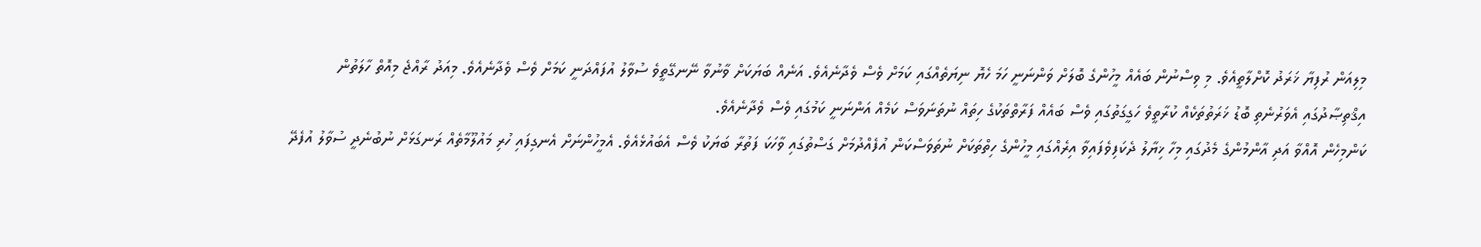މިލިއަން ރުފިޔާ ޚަރަދު ކޮށްލާތީއެވެ. މި ވިސްނުން ބައެއް މީހުންގެ ބޮލަށް ވަންނަނީ ހަމަ ހެޔޮ ނިޔަތެއްގައި ކަމަށް ވެސް ވެދާނެއެވެ. އަނެއް ބަޔަކަށް ވާނުވާ ނޭނގޭތީވެ ސުވާލު އުފައްދަނީ ކަމަށް ވެސް ވެދާނެއެވެ. މިއަދު ރާއްޖެ މިއޮތް ހާލަތުން އިޤްތިޞާދުގައި އެވަރުނެތި ބޮޑު ޚަރަތުތަކެއް ކުރާތީވެ ހަގީގަތުގައި ވެސް ބައެއް ފަރާތްތަކުގެ ހިތައް ނުތަނަވަސް ކަމެއް އަންނަނީ ކަމުގައި ވެސް ވެދާނެއެވެ.
ކަންމިހެން އޮއްވާ އަދި އާންމުންގެ މެދުގައި މިހާ ޚިޔާލު ދެކަފިވެފައިވާ އިރެއްގައި މީހުންގެ ހިތްތަކަށް ނުތަވަސްކަން އުފެއްދުމަށް ގަސްތުގައި ވާހަކަ ފަތުރާ ބަޔަކު ވެސް އެބައުޅެއެވެ. އެމީހުންނަށް އެނގިފައި ހުރި މައުލޫމާތެއް ރަނގަޅަށް ނުބުނެދީ ސުވާލު އުފެދޭ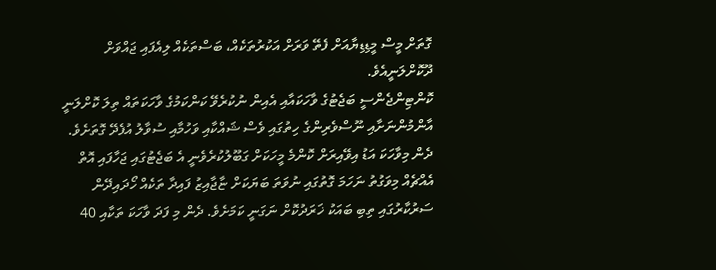ގޮތަށް މީސް މީޑިޑިޔާއަށް ފެތޭ ވަރަށް އަކުރުތަކެއް، ބަސްތަކެއް ލިއެފައި ޖައްވަށް ދޫކޮށްލަނީއެވެ.
ކޮންޓިންޖެންސީ ބަޖެޓުގެ ވާހަކައާއި އެއިން ނުކުރެވޭ ކަންކަމުގެ ވާހަކަތައް ތިލަ ކޮށްލަނީ އާންމުންނަށާއި ނޫސްވެރިންގެ ހިތުގައި ވެސް ޝައްކާއި ވަހުމާއި ސުވާލު އުފެދޭ ގޮތަށެވެ. ދެން މިވާހަކަ އަޑު އިވޭއިރަށް ކޮންމެ މީހަކަށް ގަބޫލުކުރެވެނީ އެ ބަޖެޓުގައި ޖަހާފައި އޮތް އެއްޗެއް މިވަގުތު ނަހަމަ ގޮތުގައި ނުވަތަ ބަޔަކަށް ޏާޖާއިޒު ފައިދާ ތަކެއް ހޯދައިދޭން ސަރުކާރުގައި ތިބި ބައަކު ޚަރަދުކޮށް ނަގަނީ ކަމަށެވެ. ދެން މި ފަދަ ވާހަކަ ތަކާއި 40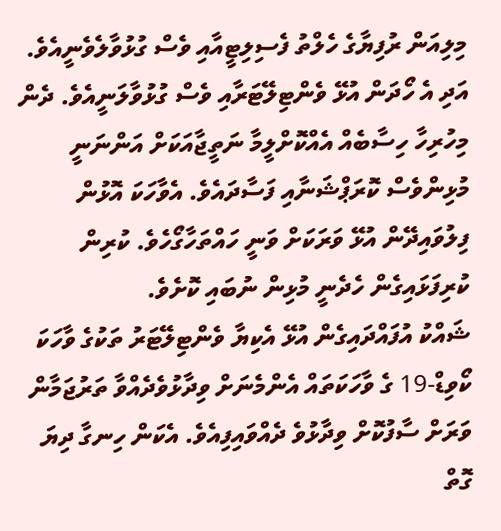މިލިއަން ރުފިޔާގެ ހެލްތު ފެސިލިޓީއާއި ވެސް ގުޅުވާލެވެނީއެވެ. އަދި އެ ހޯދަން އުޅޭ ވެންޓިލޭޓަރާއި ވެސް ގުޅުވާލަނީއެވެ. ދެން މިހުރިހާ ހިސާބެއް އެއްކޮށްލީމާ ނަތީޖާއަކަށް އަންނަނީ މުޅިންވެސް ކޮރަޕްޝަނާއި ފަސާދައެވެ. އެވާހަކަ އޮޅުން ފިލުވައިދޭން އުޅޭ ވަރަކަށް ވަނީ ހައްތަހާގޯހެވެ. ކުރިން ކުރިފަޅައިގެން ހެދެނީ މުޅިން ނުބައި ކޮށެވެ.
ޝައްކު އުފައްދައިގެން އުޅޭ އެކިޔާ ވެންޓިލޭޓަރު ތަކުގެ ވާހަކަ ކޯވިޑް-19 ގެ ވާހަކަތައް އެންމެނަށް ވިދާޅުވެދެއްވާ ތަރުޖަމާން ވަރަށް ސާފުކޮށް ވިދާޅުވެ ދެއްވައިފިއެވެ. އެކަން ހިނގާ ދިޔަ ގޮތް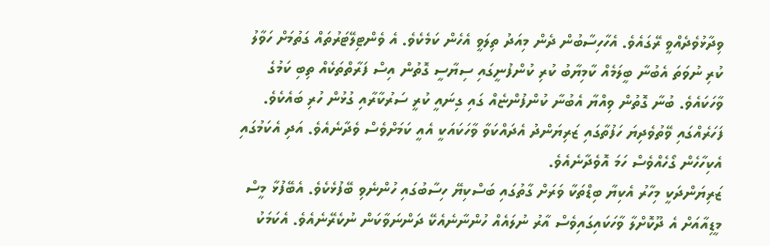ވިދާޅުވެދެއްވީ ރޭގައެވެ. އެހާހިސާބުން ދެން މިއަދު ތިލަވީ އެހެން ކަމެކެވެ. އެ ވެންޓިލޭޓަރުތައް ގަތުމަށް ހަވާލު ކުރި ނުވަތަ އެބުނާ ބީލަމެއް ކާމިޔާބު ކުރި ކުންފުނީގައި ސިޔާސީ ގޮތުން އިސް ފަރާތްތަކެއް ތިބި ކަމުގެ ވާހަކައެވެ. ބުނާ ގޮތުން ވިއްޔާ އެބުނާ ކުންފުންޏެއް ގައި ގިނައީ ކުރީ ސަރުކާރާއި ގުޅުން ހުރި ބައެކެވެ. ފަހަރެއްގައި ވޭތުވެދިޔަ ހަފުތާގައި ޒަރިޔަންދު އެދައްކަވާ ވާހަކައަކީ އެއީ ކަމަށްވެސް ވެދާނެއެވެ. އަދި އެކަމުގައި އެކިހާހެން ގޯހެއްވެސް ހަމަ އޮވެދާނެއެވެ.
ޒަރިޔަންދަކީ މިހާރު އެކިޔާ ބިޑްތަކާ ވަރަށް ގާތުގައި ބަސްކިޔޭ ހިސާބުގައި ހުންނެވި ބޭފުޅެކެވެ. އެބޭފުޅާ މީސް މީޑިއާއަށް އެ ދޫކޮށްލާ ވާހަކައިގައިވެސް އާރު ނުލައެއް ހުންނާނެއެކޭ ދަންނަވާކަން ނުކެރޭނެއެވެ. އެކަމަކު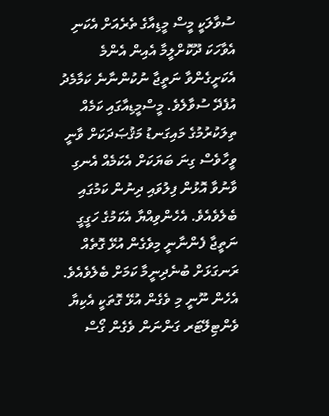ސުވާލަކީ މީސް މީޑިއާގެ ތެރެއަށް އެކަނި އެވާހަކަ ދޫކޮށްލީމާ އެއިން އެންމެ އެކަށީގެންވާ ނަތީޖާ ނުކުންނާނެ ކަމާމެދު އުފެދޭ ސުވާލެވެ. މީސްމީޑިއާގައި ކަމެއް ތިލަކުރުމުގެ މައިގަނޑު މަޤުޞަދަކަށް ވާނީ ވީހާވެސް ގިނަ ބަޔަކަށް އެކަމެއް އެނގި ވާނުވާ އޮޅުން ފިލުވައި ދިނުން ކަމުގައި ބެލެވެއެވެ. އެހެންވިއްޔާ އެކަމުގެ ހަގީގީ ނަތީޖާ ފެންނާނީ މިވެގެން އުޅޭ ގޮތެއް ރަނގަޅަށް ބުނެދިނީމާ ކަމަށް ބެލެވެއެވެ. އެހެން ނޫނީ މި ވެގެން އުޅޭ ގޮތަކީ އެކިޔާ ވެންޓިލޭޓަރ ގަންނަން ވެގެން ގޯސް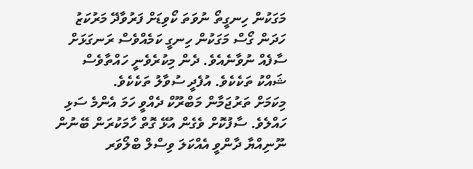މަގަކުން ހިނގީތޯ ނުވަތަ ކޯވިޑަށް ފަރުވާދޭ މަރުކަޒު ހަދަން ގޯސް މަގަކުން ހިނގީ ކަމެއްވެސް ރަނގަޅަށް ސާފެއް ނުވާނެއެވެ. ދެން މިކުރެވެނީ ހައްތާވެސް ޝައްކު ތަކެކެވެ. އުފެދީ ސުވާލު ތަކެކެވެ.
މިކަމަށް ތަރުޖަމާން މަބްރޫކް ދެއްވީ ހަމަ އެންމެ ސަޅި ހައްލެވެ. ސާފުކޮށް ވެގެން އުޅޭ ގޮތް ހާމަކުރަން ބޭނުން ނޫނިއްޔާ ދާންވީ އެއްކަލަ ވިސްލް ބްލޯވަރ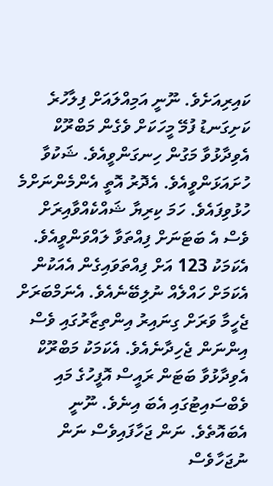ކައިރިއަށެވެ. ނޫނީ އަމިއްލައަށް ފިލާހުރެ ކަށިގަނޑު ފުމޭ މީހަކަށް ވެގެން މަބްރޫކް އެވިދާޅުވާ މަގުން ހިނގަންވީއެވެ. ޝަކުވާ ހުށައަޅަންވީއެވެ. އެދޮރު އޮތީ އެންމެންނަށްމެ ހުޅުވިފައެވެ. ހަމަ ކިރިޔާ ޝައްކެއްވާއިރަށް ވެސް އެ ބަޓަނަށް ފިއްތަވާ ލައްވަންވީއެވެ. އެކަމަކު 123 އަށް ފިއްތަވައިގެން އެއަކުން އެކަމަށް ހައްލެއް ނުލިބޭނެއެވެ. އެނަމްބަރަށް ޖެހީމާ ވަރަށް ގިނައިރު އިންތިޒާރުގައި ވެސް އިންނަން ޖެހިދާނެއެވެ. އެކަމަކު މަބްރޫކް އެވިދާޅުވާ ބަޓަން ރައީސް އޮފީހުގެ މައި ވެބްސައިޓުގައި އެބަ އިނެވެ. ނޫނީ އެބައޮތެވެ. ނަން ޖަހާފައިވެސް ނަން ނުޖަހާވެސް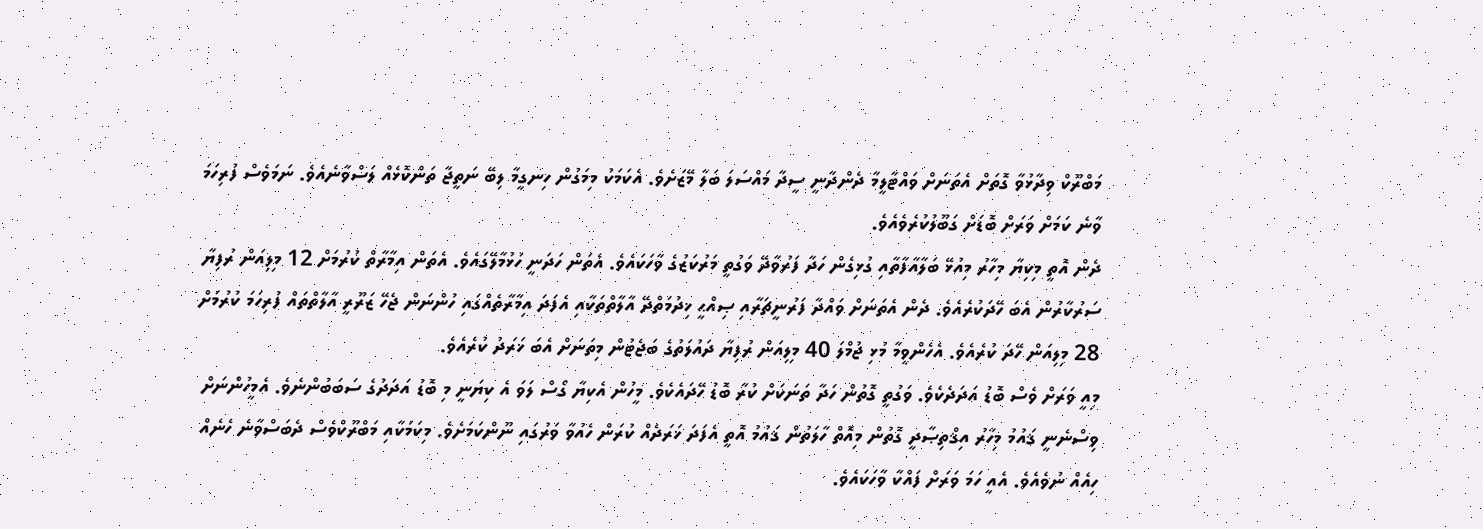މަބްރޫކް ވިދާޅުވާ ގޮތަށް އެތަނަށް ވައްޓާލީމާ ދެންދާނީ ސީދާ މައްސަލަ ބަލާ މޭޒަށެވެ. އެކަމަކު މިމަގުން ހިނގީމާ ލިބޭ ނަތީޖާ ތަންކޮޅެއް ލަސްވާނެއެވެ. ނަމަވެސް ފުރިހަމަ ވާނެ ކަމަށް ވަރަށް ބޮޑަށް ގަބޫލުކުރެވެއެވެ.
ދެން އޮތީ މިކިޔާ މިހާރު މިއުޅޭ ބަލާއާފާތާއި ގުޅިގެން ހަދާ ފަރުވާދޭ ވަގުތީ މަރުކަޒުގެ ވާހަކައެވެ. އެތަން ހަދަނީ ހުޅުމާލޭގައެވެ. އެތަން އިމާރާތް ކުރުމަށް 12 މިލިއަން ރުފިޔާ ސަރުކާރުން އެބަ ހޭދަކުރެއެވެ. ދެން އެތަނަށް ވައްދާ ފަރުނީޗަރާއި ޞިއްޙީ ޚިދުމަތްދޭ އާލާތްތަކާއި އެފަދަ އިމާރާތެއްގައި ހުންނަން ޖެހޭ ޒަރޫރީ އާލާތްތައް ފުރިހަމަ ކުރުމަށް 28 މިލިއަން ހޭދަ ކުރެއެވެ. އެހެންވީމާ މުޅި ޖުމްލަ 40 މިލިއަން ރުފިޔާ ދައުލަތުގެ ބަޖެޓުން މިތަނަށް އެބަ ޚަރަދު ކުރެއެވެ.
މިއީ ވަރަށް ވެސް ބޮޑު އަދަދެކެވެ. ވަގުތީ ގޮތުން ހަދާ ތަނަކަށް ކުރާ ބޮޑު ހޭދައެކެވެ. މީހުން އެކިޔާ ގޯސް ލަވަ އެ ކިޔަނީ މި ބޮޑު އަދަދުގެ ސަބަބުންނެވެ. އެމީހުންނަށް ވިސްނެނީ ޤައުމު މިހާރު އިޤްތިޞާދީ ގޮތުން މިއޮތް ހާލަތުން ޤައުމު އޮތީ އެފަދަ ޚަރަދެއް ކުރަން ހެއުވާ ވަރުގައި ނޫންކަމަށެވެ. މިކަމަކާއި މަބްރޫކްވެސް ދެބަސްވާނެ ހެނެއް ހިއެއް ނުވެއެވެ. އެއީ ހަމަ ވަރަށް ފައްކާ ވާހަކައެވެ.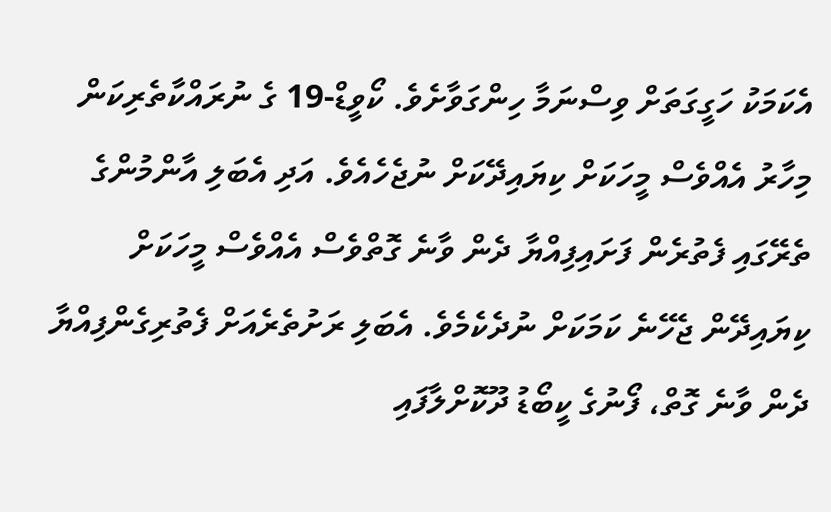އެކަމަކު ހަގީގަތަށް ވިސްނަމާ ހިންގަވާށެވެ. ކޯވީޑް-19 ގެ ނުރައްކާތެރިކަން މިހާރު އެއްވެސް މީހަކަށް ކިޔައިދޭކަށް ނުޖެހެއެވެ. އަދި އެބަލި އާންމުންގެ ތެރޭގައި ފެތުރެން ފަށައިފިއްޔާ ދެން ވާނެ ގޮތްވެސް އެއްވެސް މީހަކަށް ކިޔައިދޭން ޖެހޭނެ ކަމަކަށް ނުދެކެމެވެ. އެބަލި ރަށުތެރެއަށް ފެތުރިގެންފިއްޔާ ދެން ވާނެ ގޮތް، ފޯނުގެ ކީބޯޑު ދޫކޮށްލާފައި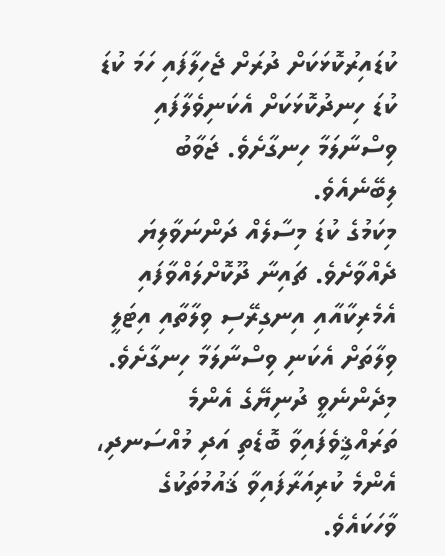ކުޑައިރުކޮޅަކަށް ދުރަށް ޖެހިލާފައި ހަމަ ކުޑަ ކުޑަ ހިނދުކޮޅަކަށް އެކަނިވެލާފައި ވިސްނާލަމާ ހިނގާށެވެ. ޖަވާބު ލިބޭނެއެވެ.
މިކަމުގެ ކުޑަ މިސާލެއް ދަންނަވާލިޔަ ދެއްވާށެވެ. ޗައިނާ ދޫކޮށްލައްވާފައި އެމެރިކާއާއި އިނގިރޭސި ވިލާތާއި އިޓަލީ ވިލާތަށް އެކަނި ވިސްނާލަމާ ހިނގާށެވެ. މިދެންނެވީ ދުނިޔޭގެ އެންމެ ތަރައްޤީވެފައިވާ ބޮޑެތި އަދި މުއްސަނދި، އެންމެ ކުރިއަރާފައިވާ ޤައުމުތަކުގެ ވާހަކައެވެ.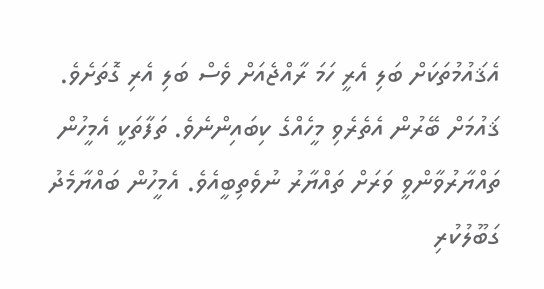އެޤައުމުތަކަށް ބަލި އެރީ ހަމަ ރާއްޖެއަށް ވެސް ބަލި އެރި ގޮތަށެވެ. ޤައުމަށް ބޭރުން އެތެރެވި މީހެއްގެ ކިބައިންނެވެ. ތަފާތަކީ އެމީހުން ތައްޔާރުވާންވީ ވަރަށް ތައްޔާރު ނުވެތިބީއެވެ. އެމީހުން ބައްޔާމެދު ގަބޫލުކުރި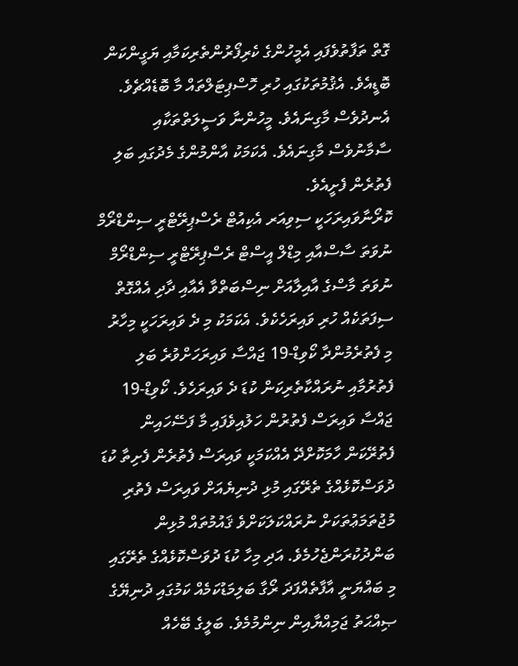ގޮތް ތަފާތުވެފައި އެމީހުންގެ ކެރިފޯރުންތެރިކަމާއި ޔަގީންކަން ބޮޑީއެވެ. އެޤުމުތަކުގައި ހުރި ހޮސްޕިޓަލްތައް މާ ބޮޑެއްޗެވެ. އެނދުވެސް މާގިނައެވެ. މީހުންނާ ވަސީލަތްތަކާއި ސާމާނުވެސް މާގިނައެވެ. އެކަމަކު އާންމުންގެ މެދުގައި ބަލި ފެތުރެން ފެށީއެވެ.
ކޮރޯނާވައިރަހަކީ ސިވިއަރ އެކިއުޓް ރެސްޕިރޭޓްރީ ސިންޑްރޯމް ނުވަތަ ސާސްއާއި މިޑްލް އީސްޓް ރެސްޕިރޭޓްރީ ސިންޑްރޯމް ނުވަތަ މާސްގެ އާއިލާއަށް ނިސްބަތްވާ އެއާއި ދާދި އެއްގޮތް ސިފަތަކެއް ހުރި ވައިރަހެކެވެ. އެކަމަކު މި ދެ ވައިރަހަކީ މިހާރު މި ފެތުރެމުންދާ ކޯވިޑް-19 ޖައްސާ ވައިރަހަށްވުރެ ބަލި ފެތުރުމާއި ނުރައްކާތެރިކަން ކުޑަ ދެ ވައިރަހެވެ. ކޯވިޑް-19 ޖައްސާ ވައިރަސް ފެތުރުން ހަލުއިވެފައި މާ ފަސޭހައިން ފެތުރޭކަން ހާމަކޮށްދޭ އެއްކަމަކީ ވައިރަސް ފެތުރެން ފެށިތާ ކުޑަ ދުވަސްކޮޅެއްގެ ތެރޭގައި މުޅި ދުނިޔެއަށް ވައިރަސް ފެތުރި މުޖުތަމަޢުތަކަށް ނުރައްކަލަކަށްވެ ޤައުމުތައް މުޅިން ބަންދުކުރަންޖެހުމެވެ. އަދި މިހާ ކުޑަ ދުވަސްކޮޅެއްގެ ތެރޭގައި މި ބައްޔަނީ އާފާތެއްފަދަ ރޯގާ ބަލިމަޑުކަމެއް ކަމުގައި ދުނިޔޭގެ ޞިއްޙަތު ޖަމިއްޔާއިން ނިންމުމެވެ. ބަލީގެ ބޭހެއް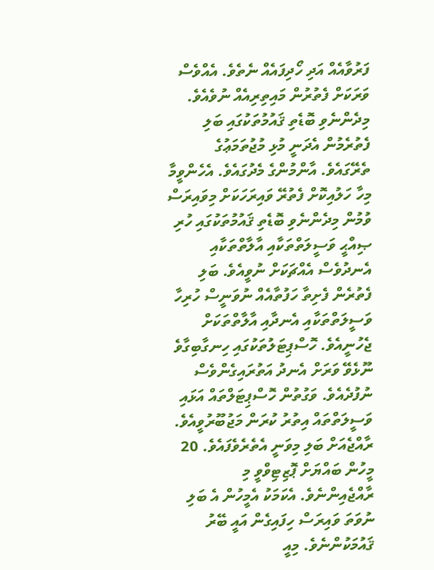ފަރުވާއެއް އަދި ހޯދިފައެއް ނެތެވެ. އެއްވެސް ވަރަކަށް ފެތުރުން މައިތިރިއެއް ނުވެއެވެ.
މިދެންނެވި ބޮޑެތި ޤައުމުތަކުގައި ބަލި ފެތުރެމުން އެދަނީ މުޅި މުޖުތަމަޢުގެ ތެރޭގައެވެ. އާންމުންގެ މެދުގައެވެ. އެހެންވީމާ މިހާ ހަލުއިކޮށް ފެތުރޭ ވައިރަހަކަށް މިވައިރަސް ވުމުން މިދެންނެވި ބޮޑެތި ޤައުމުތަކުގައި ހުރި ޞިއްޙީ ވަސީލަތްތަކާއި އާލާތްތަކާއި އެނދުވެސް އެއްޗަކަށް ނުވީއެވެ. ބަލި ފެތުރެން ފެށިތާ ހަފުތާއެއް ނުވަނީސް ހުރިހާ ވަސީލަތްތަކާއި އެނދާއި އާލާތްތަކަށް ޖެހުނީއެވެ. ހޮސްޕިޓަލުތަކުގައި ހިނގާބިގާވެ ނޫޅެވޭ ވަރަށް އެނދު އަތުރައިގެންވެސް ނުފުދެއެވެ. ވަގުތުން ހޮސްޕިޓަލްތައް އަޅައި ވަސީލަތްތައް އިތުރު ކުރަން މަޖުބޫރުވީއެވެ.
ރާއްޖެއަށް ބަލި މިވަނީ އެތެރެވެފައެވެ. 20 މީހުން ބައްޔަށް ޕޮޒިޓިވްވީ މި ރާއްޖެއިންނެވެ. އެކަމަކު އެމީހުން އެ ބަލި ނުވަތަ ވައިރަސް ހިފައިގެން އައީ ބޭރު ޤައުމަކުންނެވެ. މިއީ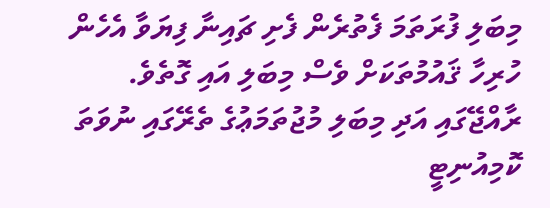މިބަލި ފުރަތަމަ ފެތުރެން ފެށި ޗައިނާ ފިޔަވާ އެހެން ހުރިހާ ޤައުމުތަކަށް ވެސް މިބަލި އައި ގޮތެވެ. ރާއްޖޭގައި އަދި މިބަލި މުޖުތަމަޢުގެ ތެރޭގައި ނުވަތަ ކޮމިއުނިޓީ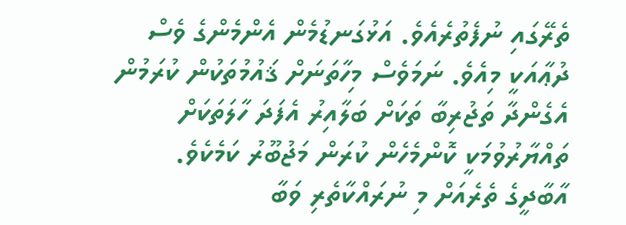ތެރޭގައި ނުފެތުރެއެވެ. އަޅުގަނޑުމެން އެންމެންގެ ވެސް ދުޢާއަކީ މިއެވެ. ނަމަވެސް މިހާތަނަށް ޤައުމުތަކުން ކުރަމުން އެގެންދާ ތަޖުރިބާ ތަކަށް ބަލާއިރު އެފަދަ ހާލަތަކަށް ތައްޔާރުވުމަކީ ކޮންމެހެން ކުރަން މަޖުބޫރު ކަމެކެވެ. އާބާދީގެ ތެރެއަށް މި ނުރައްކާތެރި ވަބާ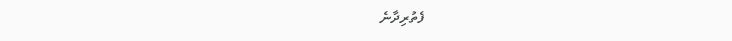ފެތުރިދާނެ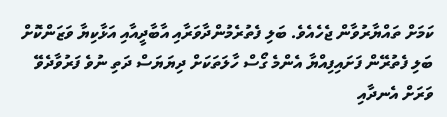ކަމަށް ތައްޔާރުވާން ޖެހެއެވެ. ބަލި ފެތުރެމުންދާވަރާއި އާބާދީއާއި އަޅާކިޔާ ވަޒަންކޮށް ބަލި ފެތުރޭން ފަށައިފިއްޔާ އެންމެ ގޯސް ހާލަތަކަށް ދިޔަޔަސް ދަތި ނުވެ ފަރުވާދެވޭ ވަރަށް އެނދާއި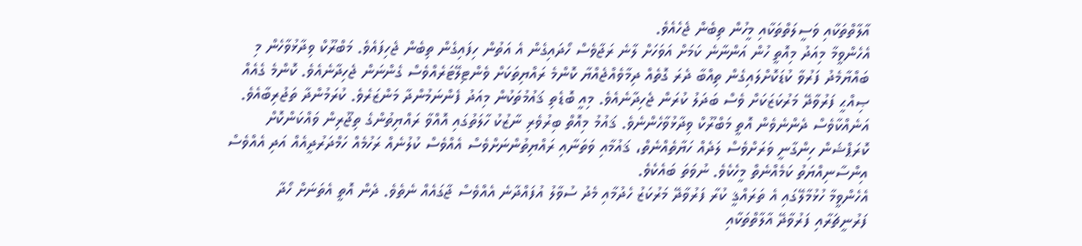އާލާތްތަކާއި ވަސީލަތްތަކާއި މީހުން ތިބެން ޖެހެއެވެ.
އެހެންވީމާ މިއަދު މިއޮތީ ހުން އަންނާނެ ކަމަށް އަވަހަށް ލާނެ ރަޖާވެސް ހޯދައިގެން އެ އަތުން ހިފައިގެން ތިބެން ޖެހިފައެވެ. މަބްރޫކް ވިދާޅުވާހެން މި ބައްޔާމެދު ފަރުވާ ކުޑަކޮށްލައިގެން ތިއްބާ ދެރަ ގޮތެއް ދިމާވެއްޖެއްޔާ ކޮންމެ ރައްޔިތަކަށް ވެންޓިލޭޓަރެއްވެސް ގެންނަން ޖެހިދާނެއެވެ. ކޮންމެ ގެއެއް ޞިއްޙީ ފަރުވާދޭ މަރުކަޒަކަށް ވެސް ބަދަލު ކުރަން ޖެހިދާނެއެވެ. މިއީ ބޮޑެތި ޤައުމުތަކުން މިއަދު ފެންނަމުންދާ މަންޒަރެވެ. ކުރަމުންދާ ތަޖުރިބާއެވެ.
އަނެއްކާވެސް ދެންނެވެން އޮތީ މަބްރޫކް ވިދާޅުވާހެންނެވެ. ޤައުމު މިއޮތް ބިރުވެރި ނާޒުކު ހާލަތުގައި އޮއްވާ ރައްޔިތުންގެ ތިޖޫރިން ވައްކަންކޮށް ކޮރަޕްޝަން ހިންގާނީ ވަރަށްވެސް ލަދެއް ހަޔާތެއްނެތް، ޤައުމާއި ވަތަނާއި ރައްޔިތުންނަށްވެސް އެއްވެސް ކުލުނެއް ރަހުމެއް ހަމްދަރުދީއެއް އަދި އެއްވެސް އިންސާނިއްޔަތު ކަމެއްނެތް މީހެކެވެ. ނުވަތަ ބައެކެވެ.
އެހެންވީމާ ހުޅުމާލޭގައި އެ ތަރައްޤީ ކުރާ ފަރުވާދޭ މަރުކަޒު ހެދުމާއި މެދު ސުވާލު އުފައްދާނެ އެއްވެސް ޖާގައެއް ނެތެވެ. ދެން އޮތީ އެތަނަށް ހޯދާ ފަރުނީޗަރާއި ފަރުވާދޭ އާލާތްތަކާއި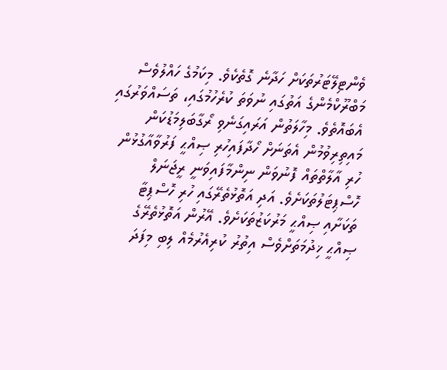ވެންޓިލޭޓަރުތަކަށް ހަދާނެ ގޮތެކެވެ. މިކަމުގެ ހައްލުވެސް މަބްރޫކްމެންގެ އަތުގައި ނުވަތަ ކުރެހުމުގައި، ތަސައްވަރުގައި އެބައޮތެވެ. މިހާލަތުން އަރައިގަނެވި ރޯގާބަލިމަޑުކަން މައިތިރިވުމުން އެތަނަށް ހޯދާފައިހުރި ޞިއްޙީ ފަރުވާއާގުޅުން ހުރި އާލާތްތައް ފޮނުވަން ނިންމާފައިވަނީ ރީޖަނަލް ހޮސްޕިޓަލުތަކަށެވެ. އަދި އަތޮޅުތެރޭގައި ހުރި ހޮސްޕިޓާ ތަކަށާއި ޞިއްޙީ މަރުކަޒުތަކަށެވެ. އޭރުން އަތޮޅުތެރޭގެ ޞިއްޙީ ޚިދުމަތަށްވެސް އިތުރު ކުރިއެރުމެއް ލިބި މިފަދަ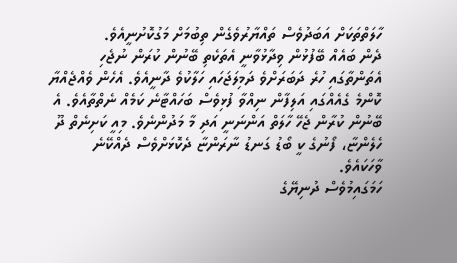ހާލަތްތަކަށް އަބަދުވެސް ތައްޔާރުވެގެން ތިބުމަށް މަގުކޮށުނީއެވެ.
ދެން ބައެއް ބޭފުޅުން ވިދާޅުވާނީ އެތަކެތި ބޭނުން ކުރަން ނުޖެހި އެތަންތާގައި ހުރެ ދަބަރަށްވެ ދަމިލަޖަހައި ހަލާކުވެ ދާނީއެވެ. އެހެން ވެއްޖެއްޔާ ކޮންމެ ގެއެއްގައި އަލިފާން ނިއްވާ ފުޅިވެސް ބަހައްޓާނެ ކަމެއް ނެތްތާއެވެ. އެ ބޭނުން ކުރާން ޖެހޭ ހާލަތް އަންނަނީ އަދި މާ މަދުންނެވެ. މިއީ ކަށިނެތް ދޫ ހެލެންޏާ، ފޯނުގެ ކީ ބޯޑު ގަނޑު ނާރަންޏާ ދެކޮޅަށްވެސް ދެއްކޭނެ ވާހަކައެވެ.
ހަމަގައިމުވެސް ދުނިޔޭގެ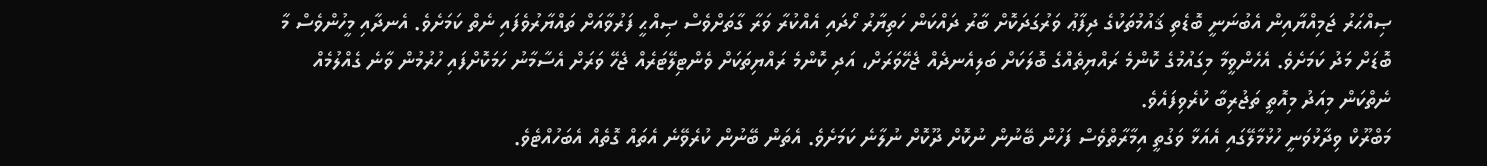ޞިއްޙަރު ޖަމިއްޔާއިން އެބުނަނީ ބޮޑެތި ޤައުމުތަކުގެ ދިފާޢު ވަރުގަދަކޮށް ބާރު ދައްކަން ހަތިޔާރު ހޯދައި އެއްކުރާ ވަރާ ގާތަށްވެސް ޞިއްޙީ ފަރުވާއަށް ތައްޔާރުވެފައި ނެތް ކަމަށެވެ. އެނދާއި މީހުންވެސް މާ ބޮޑަށް މަދު ކަމަށެވެ. އެހެންވީމާ މިގައުމުގެ ކޮންމެ ރައްޔިތެއްގެ ބޮލަކަށް ބަލިއެނދެއް ޖެހޭވަރަށް، އަދި ކޮންމެ ރައްޔިތަކަށް ވެންޓިލޭޓަރެއް ޖެހޭ ވަރަށް އެސާމާނު ހަމަކޮށްފައި ހުރުމުން ވާނެ ގެއްލުމެއް ނެތްކަން މިއަދު މިއޮތީ ތަޖުރިބާ ކުރެވިފައެވެ.
މަބްރޫކް ވިދާޅުވަނީ ހުޅުމާލޭގައި އެއަޅާ ވަގުތީ އިމާރާތްވެސް ފަހުން ބޭނުން ނުކޮށް ދޫކޮށް ނުލާނެ ކަމަށެވެ. އެތަން ބޭނުން ކުރެވޭނެ އެތައް ގޮތެއް އެބަހުއްޓެވެ.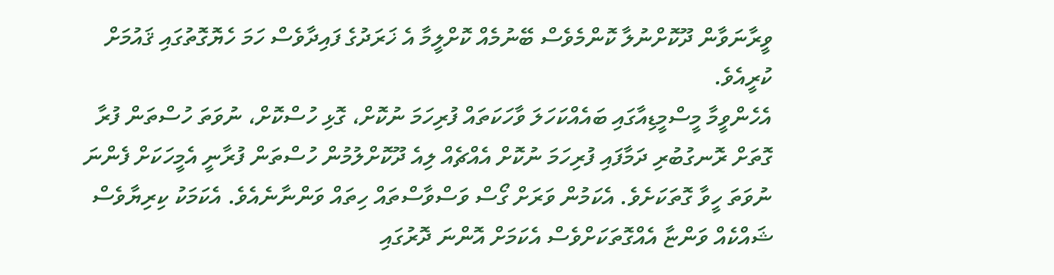ވީރާނަވާން ދޫކޮށްނުލާ ކޮންމެވެސް ބޭނުމެއް ކޮށްލީމާ އެ ޚަރަދުގެ ފައިދާވެސް ހަމަ ހެޔޮގޮތުގައި ޤައުމަށް ކުރީއެވެ.
އެހެންވީމާ މީސްމީޑިއާގައި ބައެއްކަހަލަ ވާހަކަތައް ފުރިހަމަ ނުކޮށް، ގޮޅި ހުސްކޮށް، ނުވަތަ ހުސްތަން ފުރާ ގޮތަށް ރޮނގުބުރި ދަމާފައި ފުރިހަމަ ނުކޮށް އެއްޗެއް ލިއެ ދޫކޮށްލުމުން ހުސްތަން ފުރާނީ އެމީހަކަށް ފެންނަ ނުވަތަ ހީވާ ގޮތަކަށެވެ. އެކަމުން ވަރަށް ގޯސް ވަސްވާސްތައް ހިތައް ވަންނާނެއެވެ. އެކަމަކު ކިރިޔާވެސް ޝައްކެއް ވަންޏާ އެއްގޮތަކަށްވެސް އެކަމަށް އޮންނަ ދޮރުގައި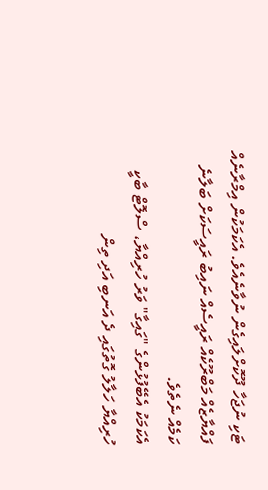ޓަކި ނުޖަހާ ދޫކޮށްލައިގެން ނުވާނެއެވެ. އެކަމަކުން އިމްރާނެއް ފައްޔާޒެއް މަބްރޫކެއް ރައީސެއް ނައިބު ރައީސަކަށް ބަލާނެ ކަމެއް ނެތެވެ.
އެކަމަކު އެބޭފުޅުންގެ "ގައިގާ" ވަރު ހުރިއްޔާ، ސްލޮޓް ބާކީ ހުރިއްޔާ ހަލާލު ގޮތުގައި ދެ އަނބި އަދި ތިން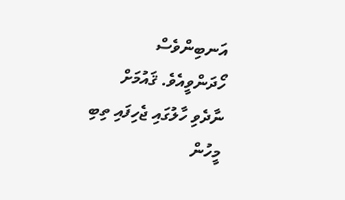އަނބިންވެސް ހޯދަންވީއެވެ. ޤައުމަށް ނާދެވި ހާލުގައި ޖެހިފައި ތިބި މީހުން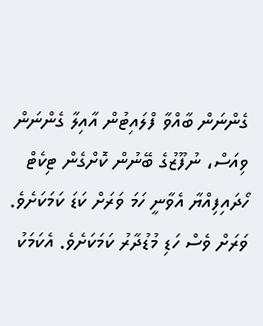ގެންނަން ބާއްވާ ފްލައިޓުން އާއިލާ ގެންނަން ވިއަސް، ނުފޫޒުގެ ބޭނުން ކޮށްގެން ޓިކެޓް ހޯދައިފިއްޔާ އެވާނީ ހަމަ ވަރަށް ކަޑަ ކަމަކަށެވެ. ވަރަށް ވެސް ހަޑި މުޑުދާރު ކަމަކަށެވެ. އެކަމަކު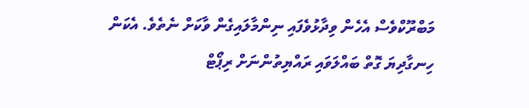މަބްރޫކްވެސް އެހެން ވިދާޅުވެފައި ނިންމާލައިގެން ވާކަށް ނެތެވެ. އެކަން ހިނގާދިޔަ ގޮތް ބައްލަވައި ރައްޔިތުންނަށް ރިޕޯޓް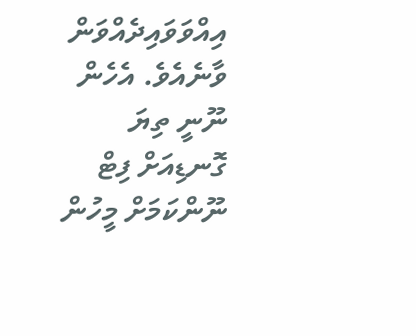އިއްވަވައިދެއްވަން ވާނެއެވެ. އެހެން ނޫނީ ތިޔަ ގޮނޑިއަށް ފިޓް ނޫންކަމަށް މީހުން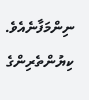ނިންމަފާނެއެވެ.
ކިޔުންތެރިންގެ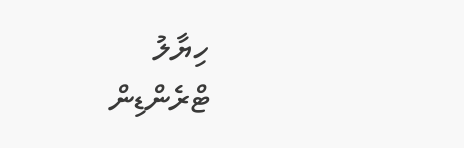ހިޔާލު
ޓްރެންޑިން